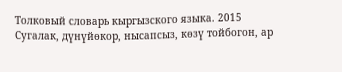Толковый словарь кыргызского языка. 2015
Сугалак, дүнүйөкор, нысапсыз, көзү тойбогон, ар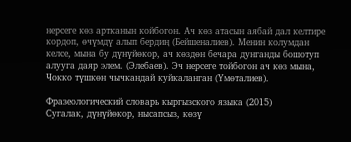нерсеге көз артканын койбогон. Ач көз атасын аябай дал келтире кордоп, өчүмдү алып бердиң (Бейшеналиев). Менин колумдан келсе, мына бу дүнүйөкор, ач көздөн бечара дунганды бошотуп алууга даяр элем. (Элебаев). Эч нерсеге тойбогон ач көз мына, Чокко түшкөн чычкандай куйкаланган (Үмөталиев).

Фразеологический словарь кыргызского языка (2015)
Сугалак, дүнүйөкор, нысапсыз, көзү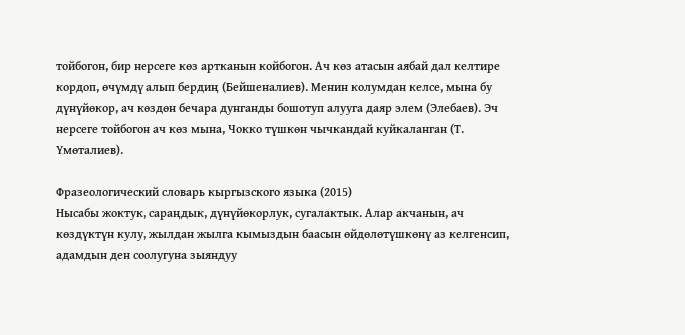тойбогон, бир нерсеге көз артканын койбогон. Ач көз атасын аябай дал келтире кордоп, өчүмдү алып бердиң (Бейшеналиев). Менин колумдан келсе, мына бу дүнүйөкор, ач көздөн бечара дунганды бошотуп алууга даяр элем (Элебаев). Эч нерсеге тойбогон ач көз мына, Чокко түшкөн чычкандай куйкаланган (Т. Үмөталиев).

Фразеологический словарь кыргызского языка (2015)
Нысабы жоктук, сараңдык, дүнүйөкорлук, сугалактык. Алар акчанын, ач көздүктүн кулу, жылдан жылга кымыздын баасын өйдөлөтүшкөнү аз келгенсип, адамдын ден соолугуна зыяндуу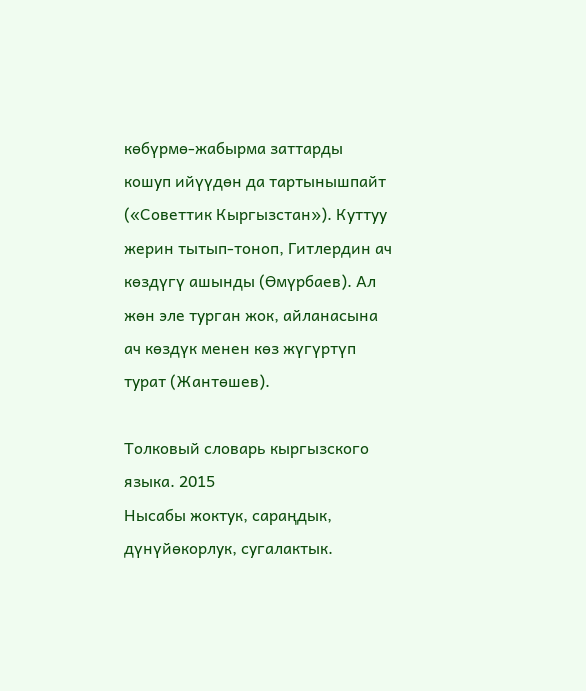көбүрмө-жабырма заттарды кошуп ийүүдөн да тартынышпайт («Советтик Кыргызстан»). Куттуу жерин тытып-тоноп, Гитлердин ач көздүгү ашынды (Өмүрбаев). Ал жөн эле турган жок, айланасына ач көздүк менен көз жүгүртүп турат (Жантөшев).

Толковый словарь кыргызского языка. 2015
Нысабы жоктук, сараңдык, дүнүйөкорлук, сугалактык.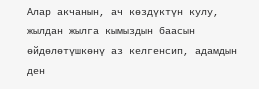Алар акчанын, ач көздүктүн кулу, жылдан жылга кымыздын баасын өйдөлөтүшкөнү аз келгенсип, адамдын ден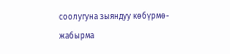соолугуна зыяндуу көбүрмө-жабырма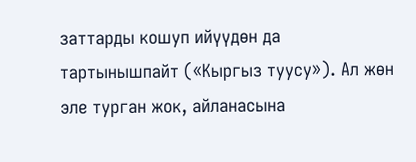заттарды кошуп ийүүдөн да тартынышпайт («Кыргыз туусу»). Ал жөн эле турган жок, айланасына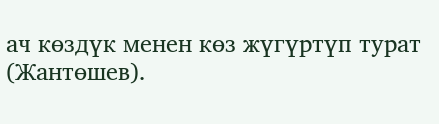ач көздүк менен көз жүгүртүп турат (Жантөшев).